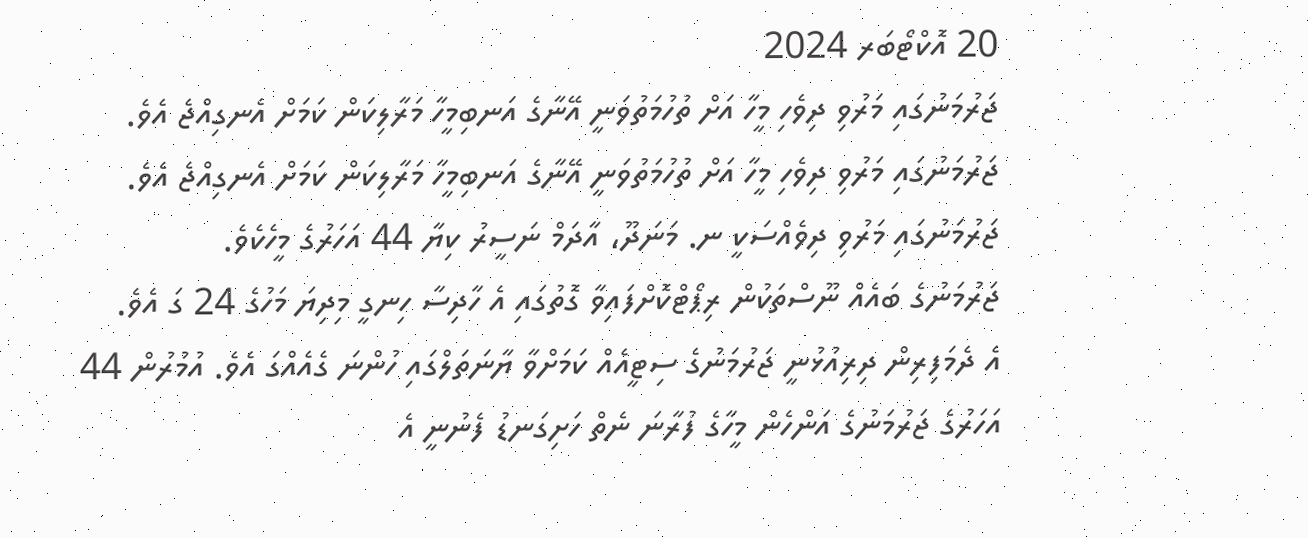20 އޮކްޓޯބަރ 2024
ޖަރުމަނުގައި މަރުވި ދިވެހި މީހާ އަށް ތުހުމަތުވަނީ އޭނާގެ އަނބިމީހާ މަރާލިކަން ކަމަށް އެނގިއްޖެ އެވެ.
ޖަރުމަނުގައި މަރުވި ދިވެހި މީހާ އަށް ތުހުމަތުވަނީ އޭނާގެ އަނބިމީހާ މަރާލިކަން ކަމަށް އެނގިއްޖެ އެވެ.
ޖަރުމަނުގައި މަރުވި ދިވެއްސަކީ ނ. މަނަދޫ، އާދަމް ނަސީރު ކިޔާ 44 އަހަރުގެ މީހެކެވެ.
ޖަރުމަނުގެ ބައެއް ނޫސްތަކުން ރިޕޯޓްކޮށްފައިވާ ގޮތުގައި އެ ހާދިސާ ހިނގީ މިދިޔަ މަހުގެ 24 ގަ އެވެ.
އެ ދެމަފިރިން ދިރިއުޅުނީ ޖަރުމަނުގެ ސިޓީއެއް ކަމަށްވާ ޔާނަތަލްގައި ހުންނަ ގެއެއްގަ އެވެ. އުމުރުން 44 އަހަރުގެ ޖަރުމަނުގެ އަންހެން މީހާގެ ފުރާނަ ނެތް ހަށިގަނޑު ފެނުނީ އެ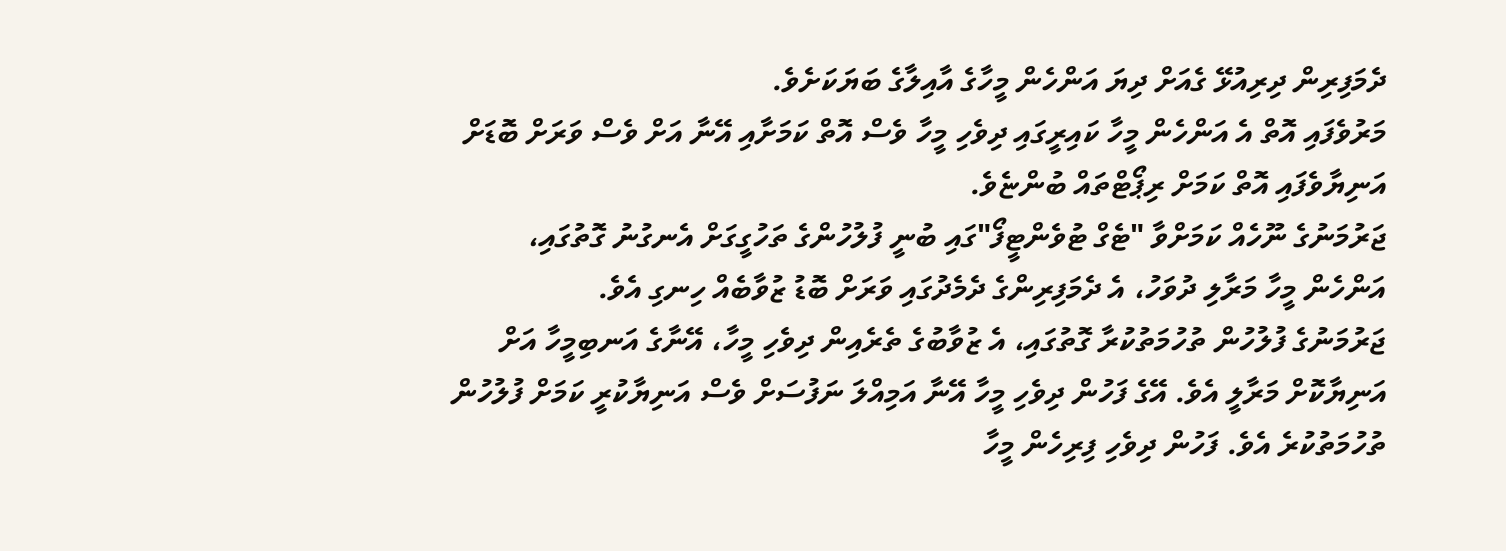ދެމަފިރިން ދިރިއުޅޭ ގެއަށް ދިޔަ އަންހެން މީހާގެ އާއިލާގެ ބަޔަކަށެވެ.
މަރުވެފައި އޮތް އެ އަންހެން މީހާ ކައިރީގައި ދިވެހި މީހާ ވެސް އޮތް ކަމަށާއި އޭނާ އަށް ވެސް ވަރަށް ބޮޑަށް އަނިޔާވެފައި އޮތް ކަމަށް ރިޕޯޓްތައް ބުންޏެވެ.
ޖަރުމަނުގެ ނޫހެއް ކަމަށްވާ "ޓެގް ޓުވެންޓީފޯ"ގައި ބުނީ ފުލުހުންގެ ތަހުގީގަށް އެނގުނު ގޮތުގައި، އަންހެން މީހާ މަރާލި ދުވަހު، އެ ދެމަފިރިންގެ ދެމެދުގައި ވަރަށް ބޮޑު ޒުވާބެއް ހިނގި އެވެ.
ޖަރުމަނުގެ ފުލުހުން ތުހުމަތުކުރާ ގޮތުގައި، އެ ޒުވާބުގެ ތެރެއިން ދިވެހި މީހާ، އޭނާގެ އަނބިމީހާ އަށް އަނިޔާކޮށް މަރާލީ އެވެ. އޭގެ ފަހުން ދިވެހި މީހާ އޭނާ އަމިއްލަ ނަފުސަށް ވެސް އަނިޔާކުރީ ކަމަށް ފުލުހުން ތުހުމަތުކުރެ އެވެ. ފަހުން ދިވެހި ފިރިހެން މީހާ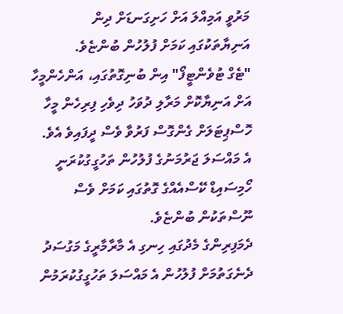މަރުވީ އަމިއްލަ އަށް ހަށިގަނޑަށް ދިން އަނިޔާތަކުގައި ކަމަށް ފުލުހުން ބުންޏެވެ.
"ޓެގް ޓުވެންޓީފޯ" އިން ބުނިގޮތުގައި، އަންހެންމީހާ އަށް އަނިޔާކޮށް މަރާލި ދުވަހު ދިވެހި ފިރިހެން މީހާ ހޮސްޕިޓަލަށް ގެންގޮސް ފަރުވާ ވެސް ދީފައިވެ އެވެ.
އެ މައްސަލަ ޖަރުމަނުގެ ފުލުހުން ތަހުގީގުކުރަނީ ހޯމިސައިޑް ކޭސްއެއްގެ ގޮތުގައި ކަމަށް ވެސް ނޫސްތަކުން ބުންޏެވެ.
ދެމަފިރިންގެ މެދުގައި ހިނގި އެ މާރާމާރީގެ މަގުސަދު ދެނެގަތުމަށް ފުލުހުން އެ މައްސަލަ ތަހުގީގުކުރަމުން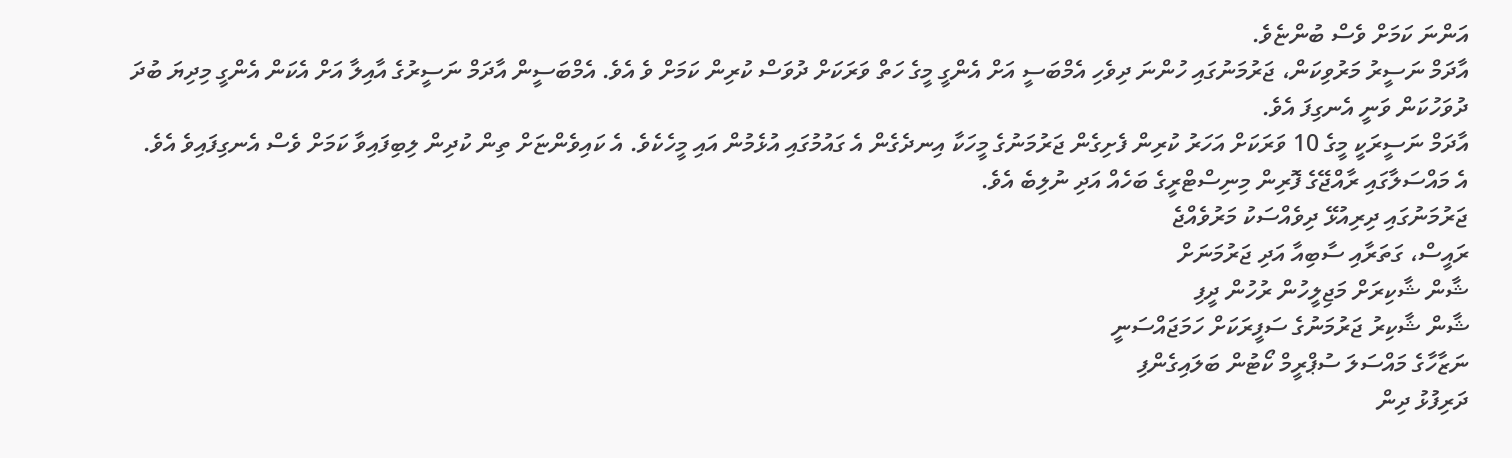އަންނަ ކަމަށް ވެސް ބުންޏެވެ.
އާދަމް ނަސީރު މަރުވިކަން، ޖަރުމަނުގައި ހުންނަ ދިވެހި އެމްބަސީ އަށް އެންގީ މީގެ ހަތް ވަރަކަށް ދުވަސް ކުރިން ކަމަށް ވެ އެވެ. އެމްބަސީން އާދަމް ނަސީރުގެ އާއިލާ އަށް އެކަން އެންގީ މިދިޔަ ބުދަ ދުވަހުކަން ވަނީ އެނގިފަ އެވެ.
އާދަމް ނަސީރަކީ މީގެ 10 ވަރަކަށް އަހަރު ކުރިން ފެށިގެން ޖަރުމަނުގެ މީހަކާ އިނދެގެން އެ ގައުމުގައި އުޅެމުން އައި މީހެކެވެ. އެ ކައިވެންޏަށް ތިން ކުދިން ލިބިފައިވާ ކަމަށް ވެސް އެނގިފައިވެ އެވެ.
އެ މައްސަލާގައި ރާއްޖޭގެ ފޮރިން މިނިސްޓްރީގެ ބަހެއް އަދި ނުލިބެ އެވެ.
ޖަރުމަނުގައި ދިރިއުޅޭ ދިވެއްސަކު މަރުވެއްޖެ
ރައީސް، ގަތަރާއި ސާބިއާ އަދި ޖަރުމަނަށް
ޝާން ޝާކިރަށް މަޖިލީހުން ރުހުން ދީފި
ޝާން ޝާކިރު ޖަރުމަނުގެ ސަފީރަކަށް ހަމަޖައްސަނީ
ނަޒާހާގެ މައްސަލަ ސުޕްރީމް ކޯޓުން ބަލައިގެންފި
ދަރިފުޅު ދިން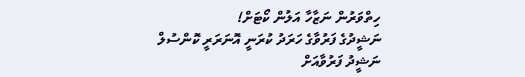ހިތްވަރުން ނަޒާހާ އަލުން ކޯޓަށް!
ނަޝީދުގެ ފަރުވާގެ ހަރަދު ކުރަނީ އޮނަރަރީ ކޮންސުލް
ނަޝީދު ފަރުވާއަށް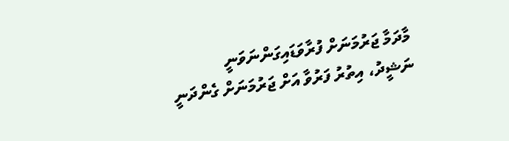މާދަމާ ޖަރުމަނަށް ފުރާވަޑައިގަންނަވަނީ
ނަޝީދު، އިތުރު ފަރުވާ އަށް ޖަރުމަނަށް ގެންދަނީ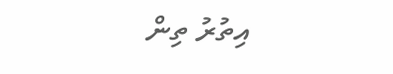އިތުރު ތިން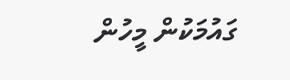ގައުމަކުން މީހުން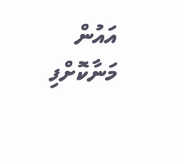އައުން މަނާކޮށްފި